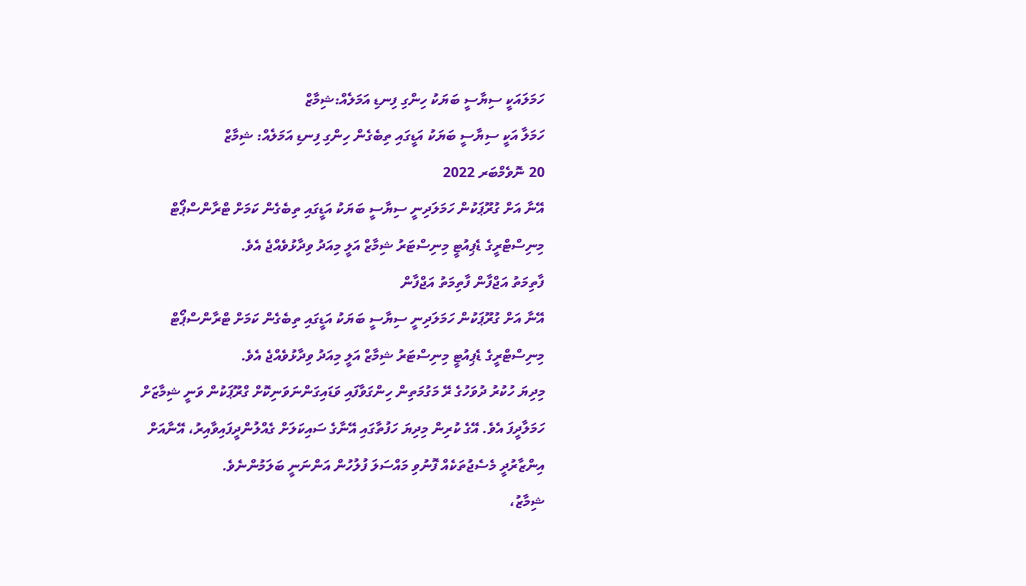ހަމަލައަކީ ސިޔާސީ ބަޔަކު ހިންގި ފިނޑި އަމަލެއް:ޝިމާޒް
ހަމަލާ އަކީ ސިޔާސީ ބަޔަކު އަޑީގައި ތިބެގެން ހިންގި ފިނޑި އަމަލެއް: ޝިމާޒް
20 ނޮވެމްބަރ 2022
އޭނާ އަށް ގުރޫޕަކުން ހަމަލަދިނީ ސިޔާސީ ބަޔަކު އަޑީގައި ތިބެގެން ކަމަށް ޓްރާންސްޕޯޓް މިނިސްޓްރީގެ ޑެޕިއުޓީ މިނިސްޓަރު ޝިމާޒް އަލީ މިއަދު ވިދާޅުވެއްޖެ އެވެ.
ފާތިމަތު އަޖްފާން ފާތިމަތު އަޖްފާން
އޭނާ އަށް ގުރޫޕަކުން ހަމަލަދިނީ ސިޔާސީ ބަޔަކު އަޑީގައި ތިބެގެން ކަމަށް ޓްރާންސްޕޯޓް މިނިސްޓްރީގެ ޑެޕިއުޓީ މިނިސްޓަރު ޝިމާޒް އަލީ މިއަދު ވިދާޅުވެއްޖެ އެވެ.
މިދިޔަ ހުކުރު ދުވަހުގެ ރޭ މަގުމަތިން ހިންގަވާފައި ވަޑައިގަންނަވަނިކޮށް ގްރޫޕަކުން ވަނީ ޝިމާޒަށް ހަމަލާދީފަ އެވެ. އޭގެ ކުރިން މިދިޔަ ހަފުތާގައި އޭނާގެ ސައިކަލަށް ގެއްލުންދީފައިވާއިރު، އޭނާއަށް އިންޒާރުދީ މެސެޖުތަކެއް ފޮނުވި މައްސަލަ ފުލުހުން އަންނަނީ ބަލަމުންނެވެ.
ޝިމާޒު،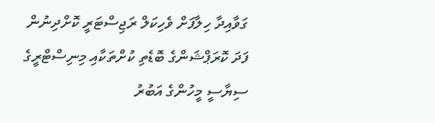ގަވާއިދާ ހިލާފަށް ވެހިކަލް ރަޖިސްޓަރީ ކޮށްދިނުން ފަދަ ކޮރަޕްޝަންގެ ބޮޑެތި ކުށްތަކާއި މިނިސްޓްރީގެ ސިޔާސީ މީހުންގެ އަބުރު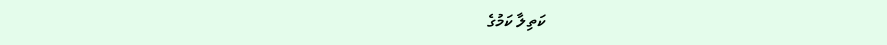ކަތިލާ ކަމުގެ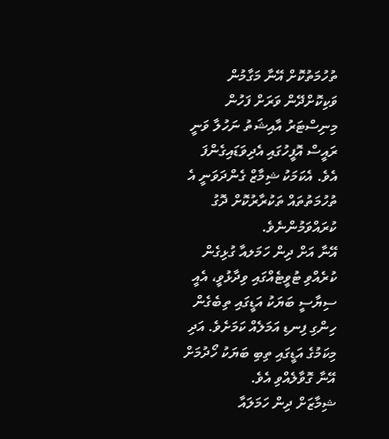ތުހުމަތުކޮށް އޭނާ މަގާމުން ވަކިކޮށްދޭން ވަރަށް ފަހުން މިނިސްޓަރު އާއިޝަތު ނަހުލާ ވަނީ ރައީސް އޮފީހުގައި އެދިވަޑައިގެންފަ އެވެ. އެކަމަކު ޝިމާޒް ގެންދަވަނީ އެ ތުހުމަތުތައް ތަކުރާރުކޮށް ދޮގު ކުރައްވަމުންނެވެ.
އޭނާ އަށް ދިން ހަމަލއާ ގުޅިގެން ކުރެއްވި ޓުވީޓެއްގައި ވިދާޅުވީ، އެއީ ސިޔާސީ ބަޔަކު އަޑީގައި ތިބެގެން ހިންގި ފިނޑި އަމަލެއް ކަމަށެވެ. އަދި މިކަމުގެ އަޑީގައި ތިބި ބަޔަކު ހޯދުމަށް އޭނާ ގޮވާލެއްވި އެވެ.
ޝިމާޒަށް ދިން ހަމަލައާ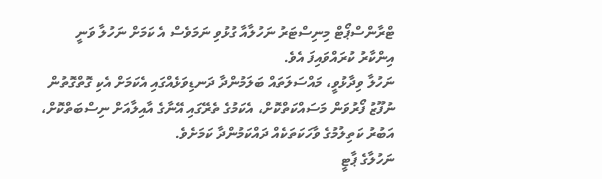ޓްރާންސްޕޯޓް މިނިސްޓަރު ނަހުލާއާ ގުޅުވި ނަމަވެސް އެ ކަމަށް ނަހުލާ ވަނީ އިންކާރު ކުރައްވައިފަ އެވެ.
ނަހުލާ ވިދާޅުވީ، މައްސަލަތައް ބަލަމުންދާ ދަނޑިވަޅެއްގައި އެކަމަށް އެކި ގޮތްގޮތުން ނުފޫޒު ފޯރުވަން މަސައްކަތްކޮށް، އެކަމުގެ ތެރޭގައި އޭނާގެ އާއިލާއަށް ނިސްބަތްކޮށް، އަބުރު ކަތިލުމުގެ ވާހަކަތަކެއް ދައްކަމުންދާ ކަމަށެވެ.
ނަހުލާގެ ޕާޓީ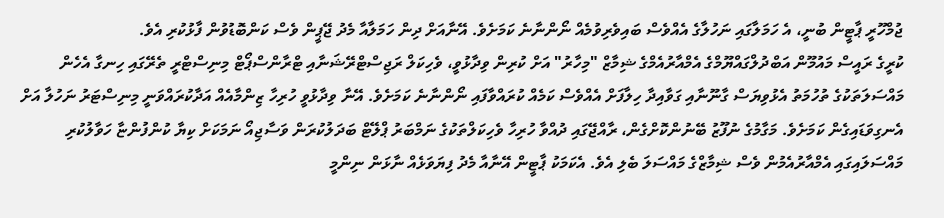ޖުމްހޫރީ ޕާޓީން ބުނީ، އެ ހަމަލާގައި ނަހުލާގެ އެއްވެސް ބައިވެރިވުމެއް ނޯންނާނެ ކަމަށެވެ. އޭނާއަށް ދިން ހަމަލާއާ މެދު ޖޭޕީން ވެސް ކަންބޮޑުވުން ފާޅުކުރި އެވެ.
ކުރީގެ ރައީސް މައުމޫން އަބްދުލްގައްޔޫމްގެ އެމްއާރުއެމްގެ ޝިމާޒް "މިހާރު" އަށް ކުރިން ވިދާޅުވީ، ވެހިކަލް ރަޖިސްޓްރޭޝަނާއި ޓްރާންސްޕޯޓް މިނިސްޓްރީ ތެރޭގައި ހިނގާ އެހެން މައްސަލަތަކުގެ ތުހުމަތު އެޅުވިޔަސް ގާނޫނާއި ގަވާއިދާ ހިލާފަށް އެއްވެސް ކަމެއް ކުރައްވާފައި ނޯންނާނެ ކަމަށެވެ. އޭނާ ވިދާޅުވީ ހުރިހާ ޒިންމާއެއް އަދާކުރައްވަނީ މިނިސްޓަރު ނަހުލާ އަށް އެނގިވަޑައިގެން ކަމަށެވެ. މަގާމުގެ ނުފޫޒު ބޭނުންކޮށްގެން، ރާއްޖޭގައި ދުއްވާ ހުރިހާ ވެހިކަލްތަކުގެ ނަމްބަރު ޕްލޭޓް ބަދަލުކުރަން ވަސާޖިއޯ ނަމަކަށް ކިޔާ ކުންފުންޏާ ހަވާލުކުރި މައްސަލައިގައި އެމްއާރުއެމުން ވެސް ޝިމާޒްގެ މައްސަލަ ބެލި އެވެ. އެކަމަކު ޕާޓީން އޭނާއާ މެދު ފިޔަވަޅެއް ނާޅަން ނިންމީ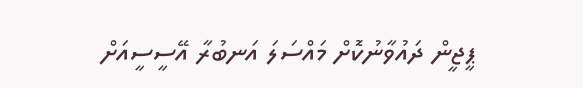ޕީޖީން ދައުވާނުކޮށް މައްސަލަ އަނބުރާ އޭސީސީއަށް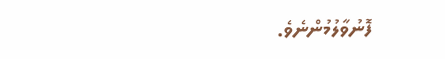ފޮނުވާލުމުންނެވެ.